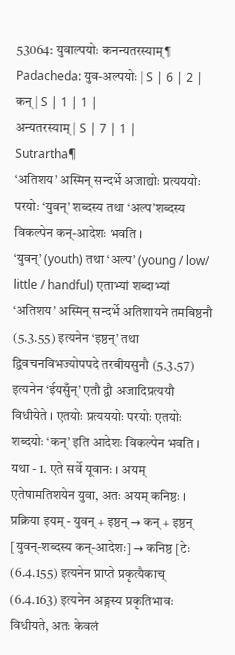53064: युवाल्पयोः कनन्यतरस्याम्¶
Padacheda: युव-अल्पयोः | S | 6 | 2 |
कन् | S | 1 | 1 |
अन्यतरस्याम् | S | 7 | 1 |
Sutrartha¶
‘अतिशय’ अस्मिन् सन्दर्भे अजाद्योः प्रत्यययोः परयोः ‘युवन्’ शब्दस्य तथा ‘अल्प’शब्दस्य विकल्पेन कन्-आदेशः भवति ।
‘युवन्’ (youth) तथा ‘अल्प’ (young / low/ little / handful) एताभ्यां शब्दाभ्यां ‘अतिशय’ अस्मिन् सन्दर्भे अतिशायने तमबिष्ठनौ (5.3.55) इत्यनेन ‘इष्ठन्’ तथा द्विवचनविभज्योपपदे तरबीयसुनौ (5.3.57) इत्यनेन ‘ईयसुँन्’ एतौ द्वौ अजादिप्रत्ययौ विधीयेते । एतयोः प्रत्यययोः परयोः एतयोः शब्दयोः ‘कन्’ इति आदेशः विकल्पेन भवति । यथा - 1. एते सर्वे यूवानः । अयम् एतेषामतिशयेन युवा, अतः अयम् कनिष्ठः । प्रक्रिया इयम् - युवन् + इष्ठन् → कन् + इष्ठन् [युवन्-शब्दस्य कन्-आदेशः] → कनिष्ठ [टेः (6.4.155) इत्यनेन प्राप्ते प्रकृत्यैकाच् (6.4.163) इत्यनेन अङ्गस्य प्रकृतिभावः विधीयते, अतः केवलं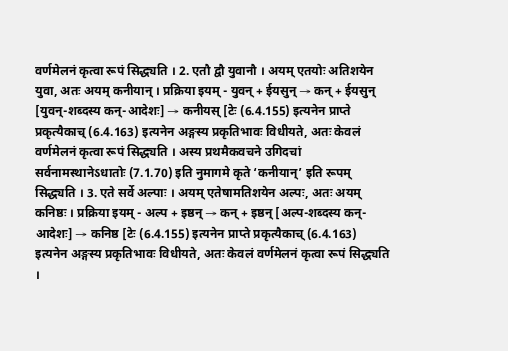वर्णमेलनं कृत्वा रूपं सिद्ध्यति । 2. एतौ द्वौ युवानौ । अयम् एतयोः अतिशयेन युवा, अतः अयम् कनीयान् । प्रक्रिया इयम् - युवन् + ईयसुन् → कन् + ईयसुन् [युवन्-शब्दस्य कन्-आदेशः] → कनीयस् [टेः (6.4.155) इत्यनेन प्राप्ते प्रकृत्यैकाच् (6.4.163) इत्यनेन अङ्गस्य प्रकृतिभावः विधीयते, अतः केवलं वर्णमेलनं कृत्वा रूपं सिद्ध्यति । अस्य प्रथमैकवचने उगिदचां सर्वनामस्थानेऽधातोः (7.1.70) इति नुमागमे कृते ‘कनीयान्’ इति रूपम् सिद्ध्यति । 3. एते सर्वे अल्पाः । अयम् एतेषामतिशयेन अल्पः, अतः अयम् कनिष्ठः । प्रक्रिया इयम् - अल्प + इष्ठन् → कन् + इष्ठन् [अल्प-शब्दस्य कन्-आदेशः] → कनिष्ठ [टेः (6.4.155) इत्यनेन प्राप्ते प्रकृत्यैकाच् (6.4.163) इत्यनेन अङ्गस्य प्रकृतिभावः विधीयते, अतः केवलं वर्णमेलनं कृत्वा रूपं सिद्ध्यति ।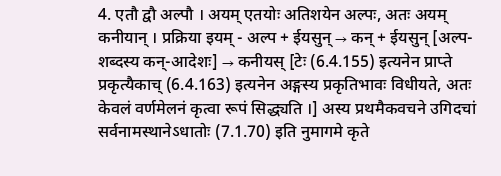4. एतौ द्वौ अल्पौ । अयम् एतयोः अतिशयेन अल्पः, अतः अयम् कनीयान् । प्रक्रिया इयम् - अल्प + ईयसुन् → कन् + ईयसुन् [अल्प-शब्दस्य कन्-आदेशः] → कनीयस् [टेः (6.4.155) इत्यनेन प्राप्ते प्रकृत्यैकाच् (6.4.163) इत्यनेन अङ्गस्य प्रकृतिभावः विधीयते, अतः केवलं वर्णमेलनं कृत्वा रूपं सिद्ध्यति ।] अस्य प्रथमैकवचने उगिदचां सर्वनामस्थानेऽधातोः (7.1.70) इति नुमागमे कृते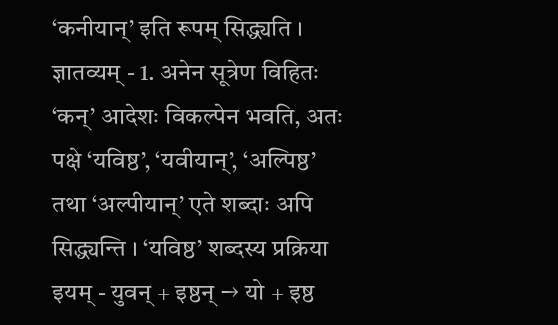‘कनीयान्’ इति रूपम् सिद्ध्यति । ज्ञातव्यम् - 1. अनेन सूत्रेण विहितः ‘कन्’ आदेशः विकल्पेन भवति, अतः पक्षे ‘यविष्ठ’, ‘यवीयान्’, ‘अल्पिष्ठ’ तथा ‘अल्पीयान्’ एते शब्दाः अपि सिद्ध्यन्ति । ‘यविष्ठ’ शब्दस्य प्रक्रिया इयम् - युवन् + इष्ठन् → यो + इष्ठ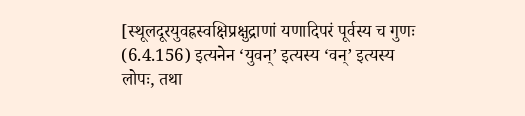[स्थूलदूरयुवह्रस्वक्षिप्रक्षुद्राणां यणादिपरं पूर्वस्य च गुणः (6.4.156) इत्यनेन ‘युवन्’ इत्यस्य ‘वन्’ इत्यस्य लोपः, तथा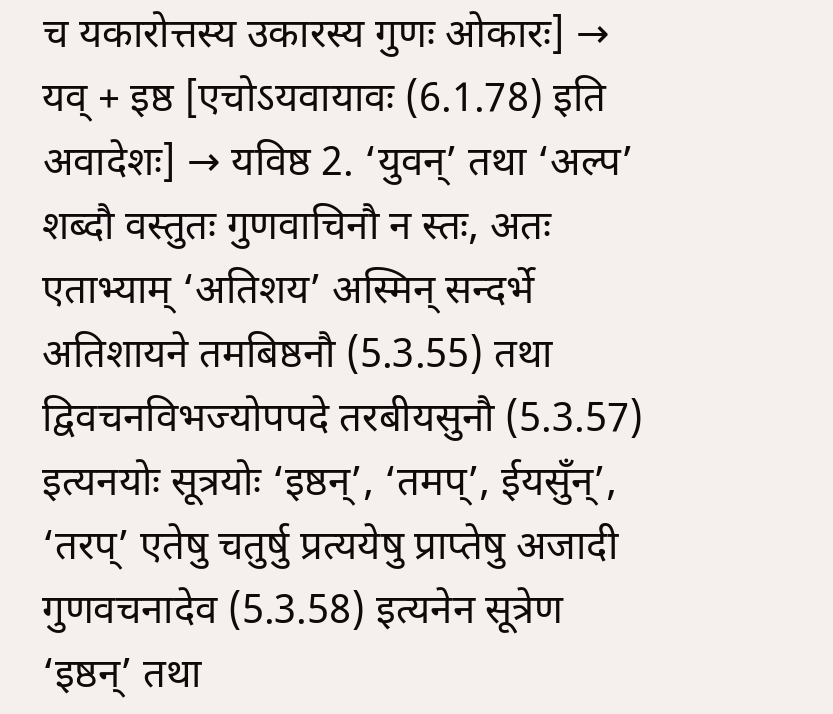च यकारोत्तस्य उकारस्य गुणः ओकारः] → यव् + इष्ठ [एचोऽयवायावः (6.1.78) इति अवादेशः] → यविष्ठ 2. ‘युवन्’ तथा ‘अल्प’ शब्दौ वस्तुतः गुणवाचिनौ न स्तः, अतः एताभ्याम् ‘अतिशय’ अस्मिन् सन्दर्भे अतिशायने तमबिष्ठनौ (5.3.55) तथा द्विवचनविभज्योपपदे तरबीयसुनौ (5.3.57) इत्यनयोः सूत्रयोः ‘इष्ठन्’, ‘तमप्’, ईयसुँन्’, ‘तरप्’ एतेषु चतुर्षु प्रत्ययेषु प्राप्तेषु अजादी गुणवचनादेव (5.3.58) इत्यनेन सूत्रेण ‘इष्ठन्’ तथा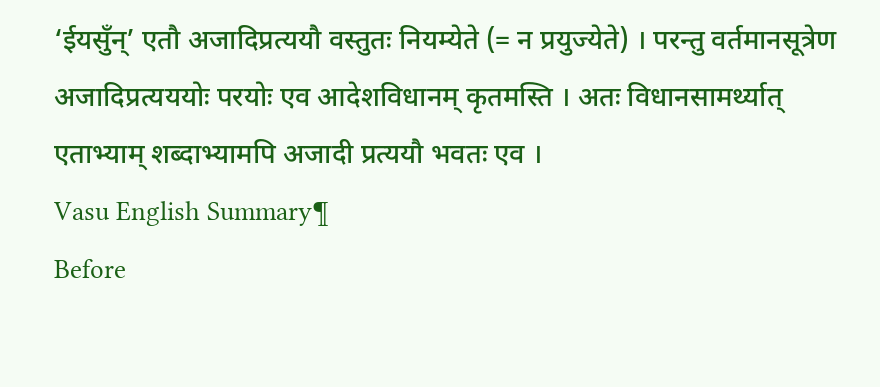‘ईयसुँन्’ एतौ अजादिप्रत्ययौ वस्तुतः नियम्येते (= न प्रयुज्येते) । परन्तु वर्तमानसूत्रेण अजादिप्रत्यययोः परयोः एव आदेशविधानम् कृतमस्ति । अतः विधानसामर्थ्यात् एताभ्याम् शब्दाभ्यामपि अजादी प्रत्ययौ भवतः एव ।
Vasu English Summary¶
Before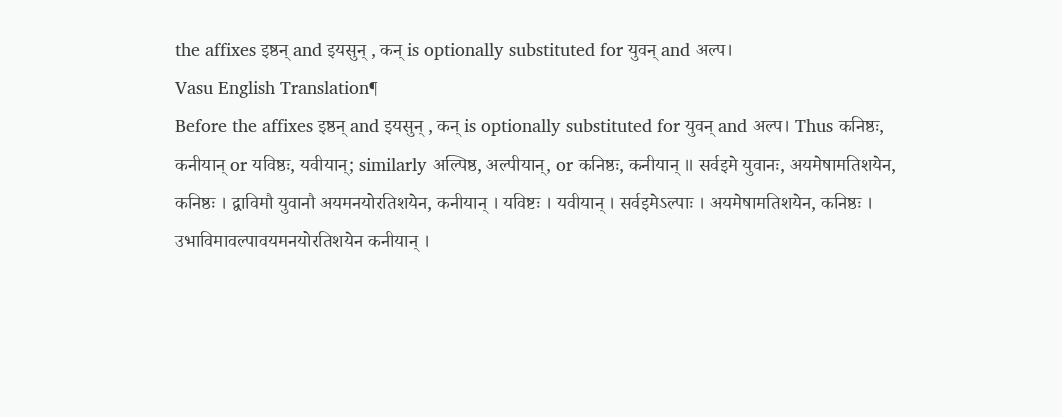the affixes इष्ठन् and इयसुन् , कन् is optionally substituted for युवन् and अल्प।
Vasu English Translation¶
Before the affixes इष्ठन् and इयसुन् , कन् is optionally substituted for युवन् and अल्प। Thus कनिष्ठः, कनीयान् or यविष्ठः, यवीयान्; similarly अल्पिष्ठ, अल्पीयान्, or कनिष्ठः, कनीयान् ॥ सर्वइमे युवानः, अयमेषामतिशयेन, कनिष्ठः । द्वाविमौ युवानौ अयमनयोरतिशयेन, कनीयान् । यविष्टः । यवीयान् । सर्वइमेऽल्पाः । अयमेषामतिशयेन, कनिष्ठः । उभाविमावल्पावयमनयोरतिशयेन कनीयान् ।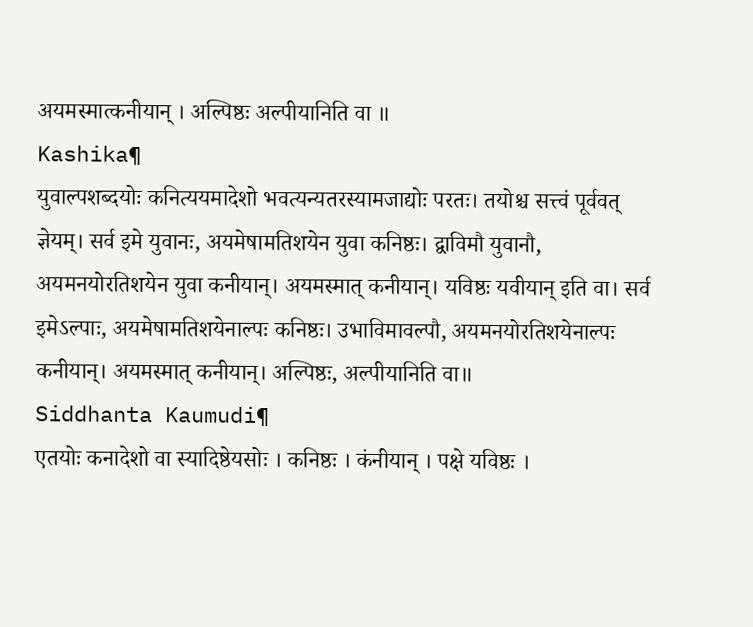अयमस्मात्कनीयान् । अल्पिष्ठः अल्पीयानिति वा ॥
Kashika¶
युवाल्पशब्दयोः कनित्ययमादेशो भवत्यन्यतरस्यामजाद्योः परतः। तयोश्च सत्त्वं पूर्ववत् ज्ञेयम्। सर्व इमे युवानः, अयमेषामतिशयेन युवा कनिष्ठः। द्वाविमौ युवानौ, अयमनयोरतिशयेन युवा कनीयान्। अयमस्मात् कनीयान्। यविष्ठः यवीयान् इति वा। सर्व इमेऽल्पाः, अयमेषामतिशयेनाल्पः कनिष्ठः। उभाविमावल्पौ, अयमनयोरतिशयेनाल्पः कनीयान्। अयमस्मात् कनीयान्। अल्पिष्ठः, अल्पीयानिति वा॥
Siddhanta Kaumudi¶
एतयोः कनादेशो वा स्यादिष्ठेयसोः । कनिष्ठः । कंनीयान् । पक्षे यविष्ठः ।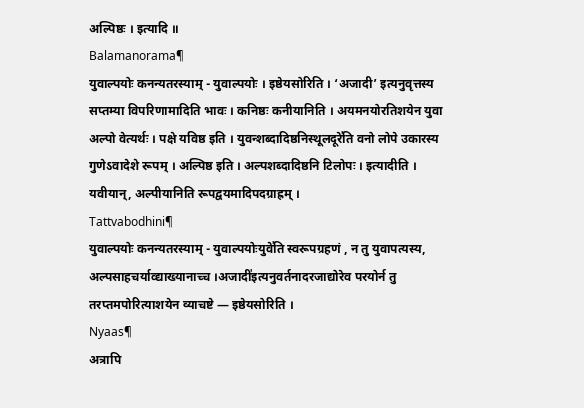अल्पिष्ठः । इत्यादि ॥
Balamanorama¶
युवाल्पयोः कनन्यतरस्याम् - युवाल्पयोः । इष्ठेयसोरिति । ‘अजादी’ इत्यनुवृत्तस्य सप्तम्या विपरिणामादिति भावः । कनिष्ठः कनीयानिति । अयमनयोरतिशयेन युवा अल्पो वेत्यर्थः । पक्षे यविष्ठ इति । युवन्शब्दादिष्ठनिस्थूलदूरे॑ति वनो लोपे उकारस्य गुणेऽवादेशे रूपम् । अल्पिष्ठ इति । अल्पशब्दादिष्ठनि टिलोपः । इत्यादीति । यवीयान्, अल्पीयानिति रूपद्वयमादिपदग्राह्रम् ।
Tattvabodhini¶
युवाल्पयोः कनन्यतरस्याम् - युवाल्पयोःयुवे॑ति स्वरूपग्रहणं , न तु युवापत्यस्य, अल्पसाहचर्याव्द्याख्यानाच्च ।अजादी॑इत्यनुवर्तनादरजाद्योरेव परयोर्न तु तरप्तमपोरित्याशयेन व्याचष्टे — इष्ठेयसोरिति ।
Nyaas¶
अत्रापि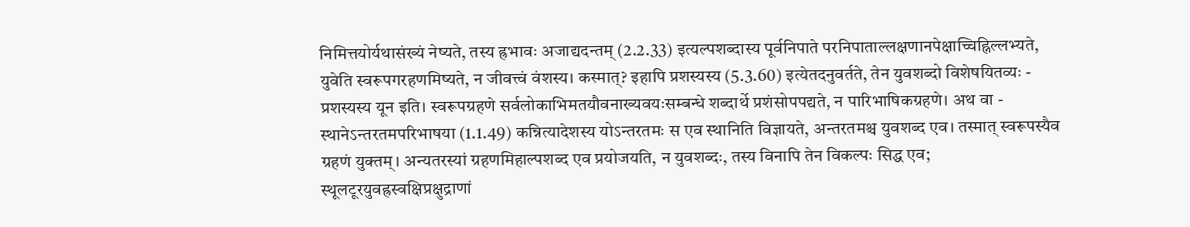निमित्तयोर्यथासंख्यं नेष्यते, तस्य ह्रभावः अजाद्यदन्तम् (2.2.33) इत्यल्पशब्दास्य पूर्वनिपाते परनिपाताल्लक्षणानपेक्षाच्चिह्निल्लभ्यते, युवेति स्वरूपगरहणमिष्यते, न जीवत्त्वं वंशस्य। कस्मात्? इहापि प्रशस्यस्य (5.3.60) इत्येतदनुवर्तते, तेन युवशब्दो विशेषयितव्यः - प्रशस्यस्य यून इति। स्वरूपग्रहणे सर्वलोकाभिमतयौवनाख्यवयःसम्बन्धे शब्दार्थे प्रशंसोपपद्यते, न पारिभाषिकग्रहणे। अथ वा - स्थानेऽन्तरतमपरिभाषया (1.1.49) कन्नित्यादेशस्य योऽन्तरतमः स एव स्थानिति विज्ञायते, अन्तरतमश्च युवशब्द एव। तस्मात् स्वरूपस्यैव ग्रहणं युक्तम्। अन्यतरस्यां ग्रहणमिहाल्पशब्द एव प्रयोजयति, न युवशब्दः, तस्य विनापि तेन विकल्पः सिद्ध एव; स्थूलटूरयुवह्रस्वक्षिप्रक्षुद्राणां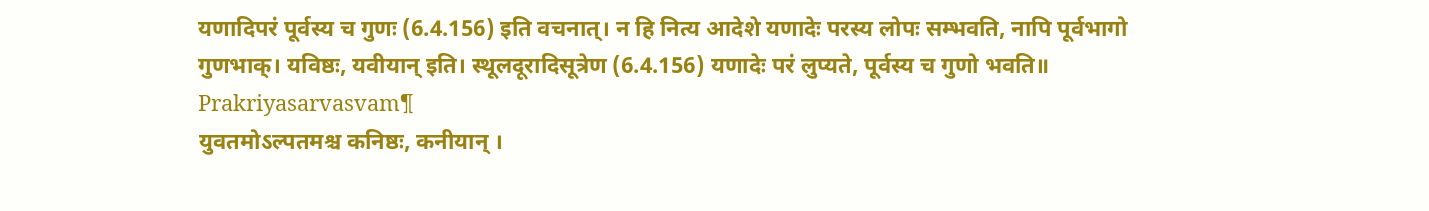यणादिपरं पूर्वस्य च गुणः (6.4.156) इति वचनात्। न हि नित्य आदेशे यणादेः परस्य लोपः सम्भवति, नापि पूर्वभागो गुणभाक्। यविष्ठः, यवीयान् इति। स्थूलदूरादिसूत्रेण (6.4.156) यणादेः परं लुप्यते, पूर्वस्य च गुणो भवति॥
Prakriyasarvasvam¶
युवतमोऽल्पतमश्च कनिष्ठः, कनीयान् ।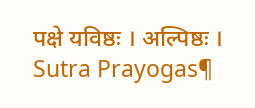पक्षे यविष्ठः । अल्पिष्ठः ।
Sutra Prayogas¶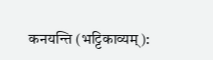कनयन्ति (भट्टिकाव्यम्):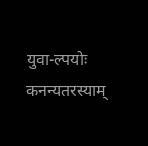युवा-ल्पयोः कनन्यतरस्याम्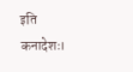इति कनादेशः।